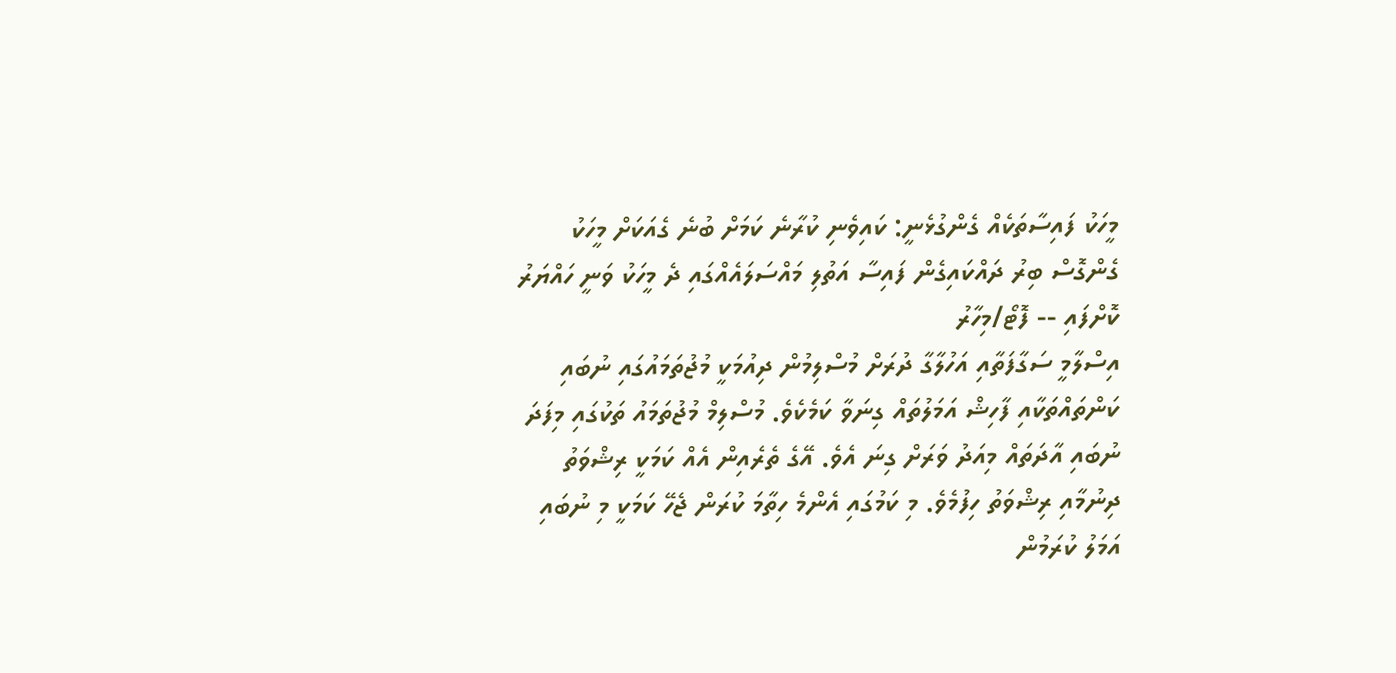މީހަކު ފައިސާތަކެއް ގެންގުޅެނީ: ކައިވެނި ކުރާނެ ކަމަށް ބުނެ ގެއަކަށް މީހަކު ގެންގޮސް ބިރު ދައްކައިގެން ފައިސާ އަތުލި މައްސަލައެއްގައި ދެ މީހަކު ވަނީ ހައްޔަރު ކޮށްފައި -- ފޮޓޯ/މިހާރު
އިސްލާމީ ސަގާފަތާއި އަހުލާގާ ދުރަށް މުސްލިމުން ދިއުމަކީ މުޖުތަމައުގައި ނުބައި ކަންތައްތަކާއި ފާހިޝް އަމަލުތައް ގިނަވާ ކަމެކެވެ. މުސްލިމް މުޖުތަމައު ތަކުގައި މިފަދަ ނުބައި އާދަތައް މިއަދު ވަރަށް ގިނަ އެވެ. އޭގެ ތެރެއިން އެއް ކަމަކީ ރިޝްވަތު ދިނުމާއި ރިޝްވަތު ހިފުމެވެ. މި ކަމުގައި އެންމެ ހިތާމަ ކުރަން ޖެހޭ ކަމަކީ މި ނުބައި އަމަލު ކުރަމުން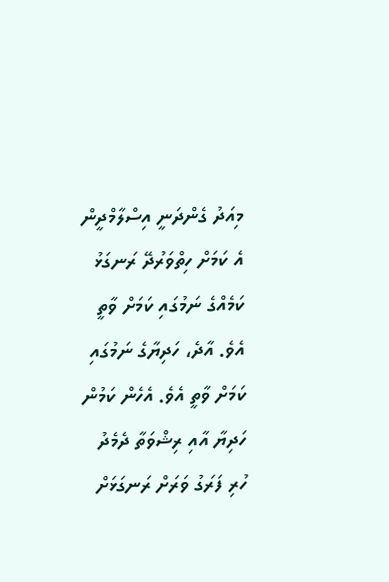މިއަދު ގެންދަނީ އިސްލާމްދީން އެ ކަމަށް ހިތްވަރުދޭ ރަނގަޅު ކަމެއްގެ ނަމުގައި ކަމަށް ވާތީ އެވެ. އާދެ، ހަދިޔާގެ ނަމުގައި ކަމަށް ވާތީ އެވެ. އެހެން ކަމުން ހަދިޔާ އާއި ރިޝްވަތާ ދެމެދު ހުރި ފަރަގު ވަރަށް ރަނގަޅަށް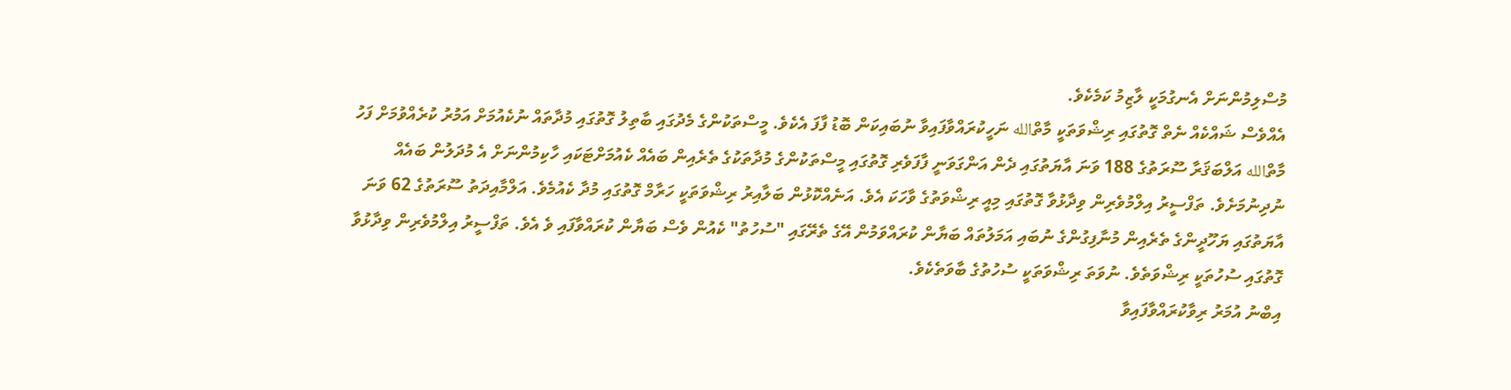މުސްލިމުންނަށް އެނގުމަކީ ލާޒިމު ކަމެކެވެ.
އެއްވެސް ޝައްކެއް ނެތް ގޮތުގައި ރިޝްވަތަކީ މާތްالله ނަހީކުރައްވާފައިވާ ނުބައިކަން ބޮޑު ފާފަ އެކެވެ. މީސްތަކުންގެ މެދުގައި ބާތިލު ގޮތުގައި މުދާތައް ނުކެއުމަށް އަމުރު ކުރެއްވުމަށް ފަހު މާތްالله އަލްބަޤަރާ ސޫރަތުގެ 188 ވަނަ އާޔަތުގައި ދެން އަންގަވަނީ ފާފަވެރި ގޮތުގައި މީސްތަކުންގެ މުދާތަކުގެ ތެރެއިން ބައެއް ކެއުމަށްޓަކައި ހާކިމުންނަށް އެ މުދަލުން ބައެއް ނުދިނުމަށެވެ. ތަފްސީރު އިލްމުވެރިން ވިދާޅުވާ ގޮތުގައި މިއީ ރިޝްވަތުގެ ވާހަކަ އެވެ. އަނެއްކޮޅުން ބަލާއިރު ރިޝްވަތަކީ ހަރާމް ގޮތުގައި މުދާ ކެއުމެވެ. އަލްމާއިދަތު ސޫރަތުގެ 62 ވަނަ އާޔަތުގައި ޔަހޫދީންގެ ތެރެއިން މުނާފިގުންގެ ނުބައި އަމަލުތައް ބަޔާން ކުރައްވަމުން އޭގެ ތެރޭގައި "ސުހުތު" ކެއުން ވެސް ބަޔާން ކުރައްވާފައި ވެ އެވެ. ތަފްސީރު އިލްމުވެރިން ވިދާޅުވާ ގޮތުގައި ސުހުތަކީ ރިޝްވަތެވެ. ނުވަތަ ރިޝްވަތަކީ ސުހުތުގެ ބާވަތެކެވެ.
އިބްނު އުމަރު ރިވާކުރައްވާފައިވާ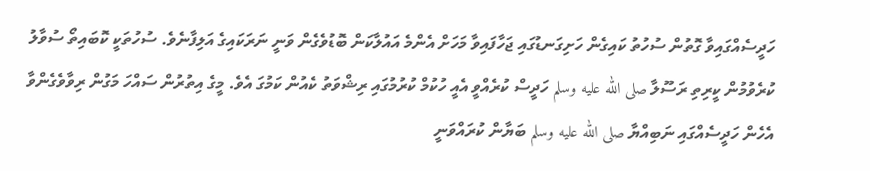ހަދީސެއްގައިވާ ގޮތުން ސުހުތު ކައިގެން ހަށިގަނޑުގައި ޖަހާފައިވާ މަހަށް އެންމެ އައުލާކަން ބޮޑުވެގެން ވަނީ ނަރަކައިގެ އަލިފާނެވެ. ސުހުތަކީ ކޮބައިތޯ ސުވާލު ކުރެވުމުން ކީރިތި ރަސޫލާ صلى الله عليه وسلم ހަދީސް ކުރެއްވީ އެއީ ހުކުމް ކުރުމުގައި ރިޝްވަތު ކެއުން ކަމުގަ އެވެ. މީގެ އިތުރުން ސައްހަ މަގުން ރިވާވެގެންވާ އެހެން ހަދީސެއްގައި ނަބިއްޔާ صلى الله عليه وسلم ބަޔާން ކުރައްވަނީ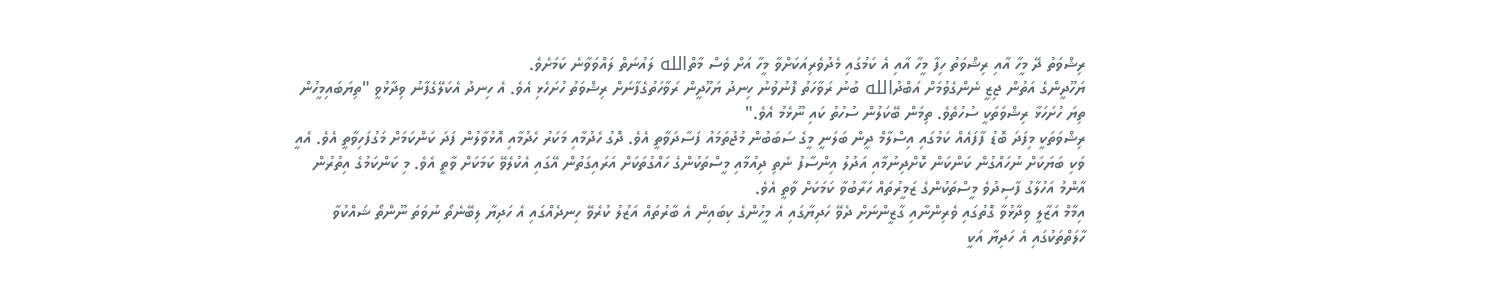ރިޝްވަތު ދޭ މީހާ އާއި ރިޝްވަތު ހިފާ މީހާ އާއި އެ ކަމުގައި މެދުވެރިއަކަށްވާ މީހާ އަށް ވެސް މާތްالله ލައުނަތް ލައްވަވާނެ ކަމަށެވެ.
ޔަހޫދީންގެ އަތުން ޖިޒީ ނެންގެވުމަށް އަބްދުالله ބުނު ރަވާހަތު ފޮނުވުނު ހިނދު ޔަހޫދީން ރަވާހަތުގެފާނަށް ރިޝްވަތު ހުށަހެޅި އެވެ. އެ ހިނދު އެކަލޭގެފާނު ވިދާޅުވީ "ތިޔަބައިމީހުން ތިޔަ ހުށަހަޅާ ރިޝްވަތަކީ ސުހުތެވެ. ތިމަން ބޭކަލުން ސުހުތު ކައި ނޫޅެމު އެވެ."
ރިޝްވަތަކީ މިފަދަ ބޮޑު ފާފައެއް ކަމުގައި އިސްލާމް ދީން ބަލަނީ މީގެ ސަބަބުން މުޖުތަމައު ފަސާދަވާތީ އެވެ. ދޮގު ހެދުމާއި މަކަރު ހެދުމާއި އޮޅުވާލުން ފަދަ ކަންކަމަށް މަގުފަހިވާތީ އެވެ. އެއީ ވަކި ބަޔަކަށް ނުހައްގުން ކަންކަން ކޮށްދިނުމާއި އަދުލު އިންސާފު ނެތި ދިއުމާއި މީސްތަކުންގެ ހައްގުތަކަށް އަރައިގަތުން އޭގައި އެކުލެވޭ ކަމަކަށް ވާތީ އެވެ. މި ކަންކަމުގެ އިތުރުން އާންމު އަހުލާގު ފާސިދުވެ މީސްތަކުންގެ ޒަމީރުތައް ހަރާބުވާ ކަމަކަށް ވާތީ އެވެ.
އިމާމް އަޒާލީ ވިދާޅުވާ ގޮތުގައި ވެރިންނާއި ގާޒީންނަށް ދެވޭ ހަދިޔާގައި އެ މީހުންގެ ކިބައިން އެ ބާރުތައް އަޒުލު ކުރެވޭ ހިނދެއްގައި އެ ހަދިޔާ ލިބޭނެތޯ ނުވަތަ ނޫންތޯ ޝައްކުވާ ހާލަތްތަކުގައި އެ ހަދިޔާ އަކީ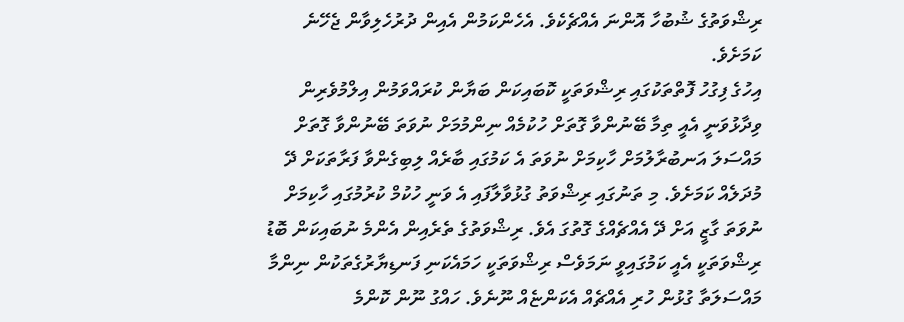ރިޝްވަތުގެ ޝުބުހާ އޮންނަ އެއްޗެކެވެ. އެހެންކަމުން އެއިން ދުރުހެލިވާން ޖެހޭނެ ކަމަށެވެ.
އިހުގެ ފިގުހު ފޮތްތަކުގައި ރިޝްވަތަކީ ކޮބައިކަން ބަޔާން ކުރައްވަމުން އިލްމުވެރިން ވިދާޅުވަނީ އެއީ ތިމާ ބޭނުންވާ ގޮތަށް ހުކުމެއް ނިންމުމަށް ނުވަތަ ބޭނުންވާ ގޮތަށް މައްސަލަ އަނބުރާލުމަށް ހާކިމަށް ނުވަތަ އެ ކަމުގައި ބާރެއް ލިބިގެންވާ ފަރާތަކަށް ދޭ މުދަލެއް ކަމަށެވެ. މި ތަނުގައި ރިޝްވަތު ގުޅުވާލާފައި އެ ވަނީ ހުކުމް ކުރުމުގައި ހާކިމަށް ނުވަތަ ގާޒީ އަށް ދޭ އެއްޗެއްގެ ގޮތުގަ އެވެ. ރިޝްވަތުގެ ތެރެއިން އެންމެ ނުބައިކަން ބޮޑު ރިޝްވަތަކީ އެއީ ކަމުގައިވީ ނަމަވެސް ރިޝްވަތަކީ ހަމައެކަނި ފަނޑިޔާރުގެތަކުން ނިންމާ މައްސަލަތާ ގުޅުން ހުރި އެއްޗެއް އެކަންޏެއް ނޫނެވެ. ހައްގު ނޫން ކޮންމެ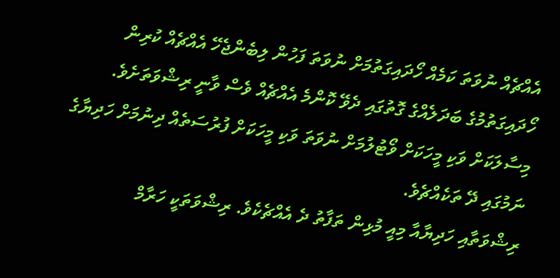އެއްޗެއް ނުވަތަ ކަމެއް ހޯދައިގަތުމަށް ނުވަތަ ފަހުން ލިބެންޖެހޭ އެއްޗެއް ކުރިން ހޯދައިގަތުމުގެ ބަދަލެއްގެ ގޮތުގައި ދެވޭ ކޮންމެ އެއްޗެއް ވެސް ވާނީ ރިޝްވަތަށެވެ. މިސާލަކަށް ވަކި މީހަކަށް ވޯޓުލުމަށް ނުވަތަ ވަކި މީހަކަށް ފުރުސަތެއް ދިނުމަށް ހަދިޔާގެ ނަމުގައި ދޭ ތަކެއްޗެވެ.
ރިޝްވަތާއި ހަދިޔާއާ މިއީ މުޅިން ތަފާތު ދެ އެއްޗެކެވެ. ރިޝްވަތަކީ ހަރާމް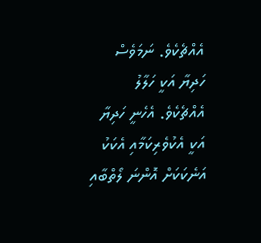އެއްޗެކެވެ. ނަމަވެސް ހަދިޔާ އަކީ ހަލާލު އެއްޗެކެވެ. އެހެނީ ހަދިޔާ އަކީ އެކުވެރިކަމާއި އެކަކު އަނެކަކަށް އޮންނަ ލޯތްބާއި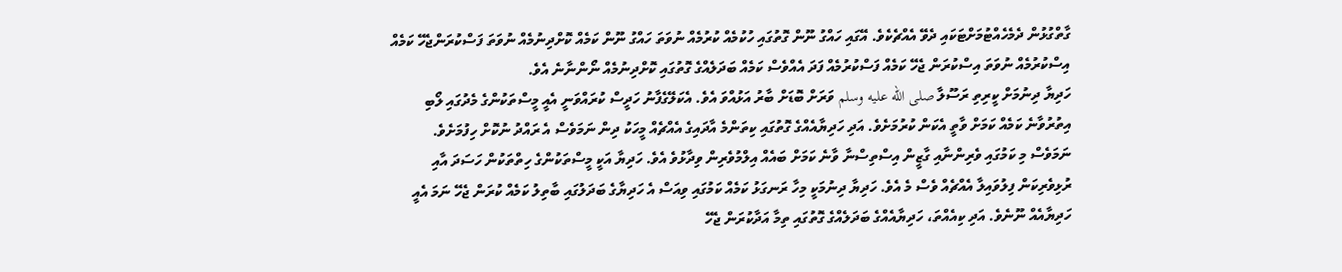ގާތްގުޅުން ދެމެހެއްޓުމަށްޓަކައި ދެވޭ އެއްޗެކެވެ. އޭގައި ހައްގު ނޫން ގޮތުގައި ހުކުމެއް ކުރުމެއް ނުވަތަ ހައްގު ނޫން ކަމެއް ކޮށްދިނުމެއް ނުވަތަ ފަސްކުރަންޖެހޭ ކަމެއް އިސްކުރުމެއް ނުވަތަ އިސްކުރަން ޖެހޭ ކަމެއް ފަސްކުރުމެއް ފަދަ އެއްވެސް ކަމެއް ބަދަލެއްގެ ގޮތުގައި ކޮށްދިނުމެއް ނޯންނާނެ އެވެ.
ހަދިޔާ ދިނުމަށް ކީރިތި ރަސޫލާ صلى الله عليه وسلم ވަރަށް ބޮޑަށް ބާރު އަޅުއްވަ އެވެ. އެކަލޭގެފާނު ހަދީސް ކުރައްވަނީ އެއީ މީސްތަކުންގެ މެދުގައި ލޯބި އިތުރުވާނެ ކަމެއް ކަމަށް ވާތީ އެކަން ކުރުމަށެވެ. އަދި ހަދިޔާއެއްގެ ގޮތުގައި ކިތަންމެ އާދައިގެ އެއްޗެއް މީހަކު ދިން ނަމަވެސް އެ ރައްދު ނުކޮށް ހިފުމަށެވެ. ނަމަވެސް މި ކަމުގައި ވެރިންނާއި ގާޒީން އިސްތިސްނާ ވާނެ ކަމަށް ބައެއް އިލްމުވެރިން ވިދާޅުވެ އެވެ. ހަދިޔާ އަކީ މީސްތަކުންގެ ހިތްތަކުން ހަސަދަ އާއި ރުޅިވެރިކަން ފިލުވައިލާ އެއްޗެއް ވެސް މެ އެވެ. ހަދިޔާ ދިނުމަކީ މިހާ ރަނގަޅު ކަމެއް ކަމުގައި ވިއަސް އެ ހަދިޔާގެ ބަދަލުގައި ބާތިލު ކަމެއް ކުރަން ޖެހޭ ނަމަ އެއީ ހަދިޔާއެއް ނޫނެވެ. އަދި ކިއެއްތަ، ހަދިޔާއެއްގެ ބަދަލެއްގެ ގޮތުގައި ތިމާ އަދާކުރަން ޖެހޭ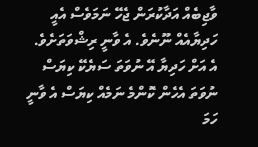ވާޖިބެއް އަދާކުރަން ޖެހޭ ނަމަވެސް އެއީ ހަދިޔާއެއް ނޫނެވެ. އެ ވާނީ ރިޝްވަތަށެވެ. އެ އަށް ހަދިޔާ އޭ ނުވަތަ ސަޔެކޭ ކިޔަސް ނުވަތަ އެހެން ކޮންމެ ނަމެއް ކިޔަސް އެ ވާނީ ހަމަ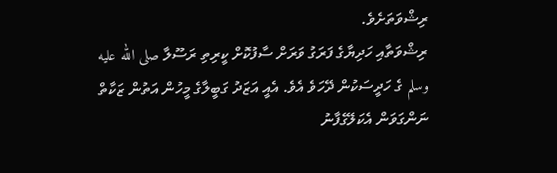ރިޝްވަތަށެވެ.
ރިޝްވަތާއި ހަދިޔާގެ ފަރަގު ވަރަށް ސާފުކޮށް ކީރިތި ރަސޫލާ صلى الله عليه وسلم ގެ ހަދީސަކުން ދޭހަވެ އެވެ. އެއީ އަޒަދު ގަބީލާގެ މީހުން އަތުން ޒަކާތް ނަންގަވަން އެކަލޭގެފާނު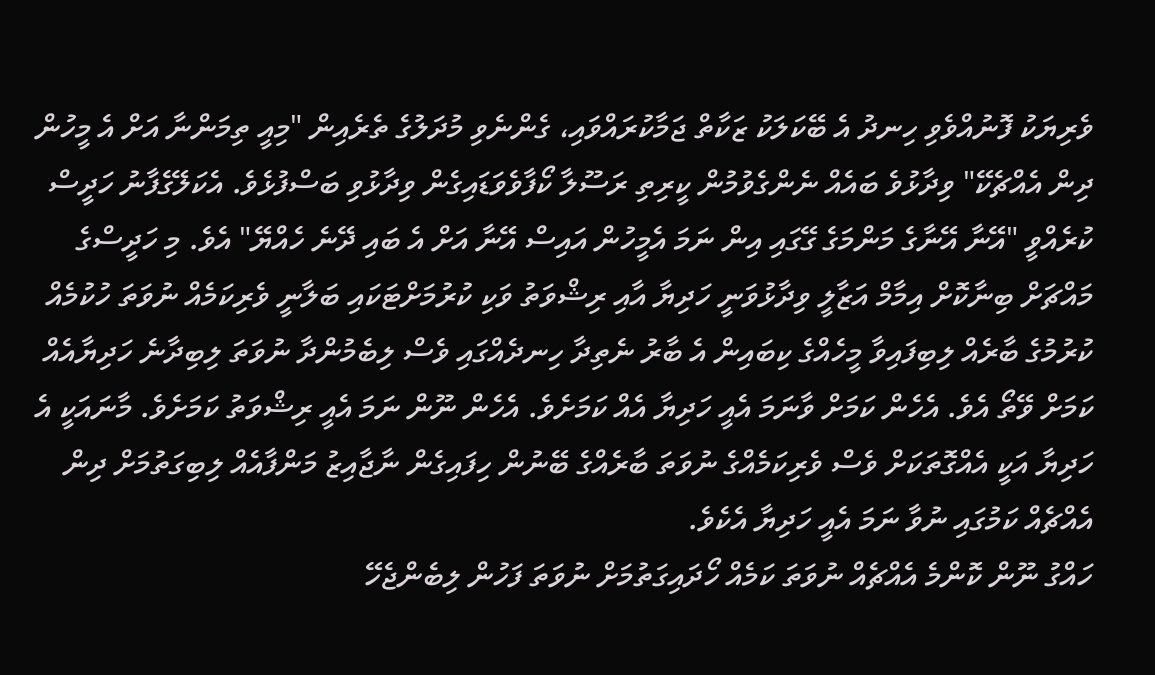ވެރިޔަކު ފޮނުއްވެވި ހިނދު އެ ބޭކަލަކު ޒަކާތް ޖަމާކުރައްވައި، ގެންނެވި މުދަލުގެ ތެރެއިން "މިއީ ތިމަންނާ އަށް އެ މީހުން ދިން އެއްޗެކޭ" ވިދާޅުވެ ބައެއް ނެންގެވުމުން ކީރިތި ރަސޫލާ ކޯފާވެވަޑައިގެން ވިދާޅުވި ބަސްފުޅެވެ. އެކަލޭގެފާނު ހަދީސް ކުރެއްވީ "އޭނާ އޭނާގެ މަންމަގެ ގޭގައި އިން ނަމަ އެމީހުން އައިސް އޭނާ އަށް އެ ބައި ދޭނެ ހެއްޔޭ" އެވެ. މި ހަދީސްގެ މައްޗަށް ބިނާކޮށް އިމާމް އަޒާލީ ވިދާޅުވަނީ ހަދިޔާ އާއި ރިޝްވަތު ވަކި ކުރުމަށްޓަކައި ބަލާނީ ވެރިކަމެއް ނުވަތަ ހުކުމެއް ކުރުމުގެ ބާރެއް ލިބިފައިވާ މީހެއްގެ ކިބައިން އެ ބާރު ނެތިދާ ހިނދެއްގައި ވެސް ލިބެމުންދާ ނުވަތަ ލިބިދާނެ ހަދިޔާއެއް ކަމަށް ވޭތޯ އެވެ. އެހެން ކަމަށް ވާނަމަ އެއީ ހަދިޔާ އެއް ކަމަށެވެ. އެހެން ނޫން ނަމަ އެއީ ރިޝްވަތު ކަމަށެވެ. މާނައަކީ އެ ހަދިޔާ އަކީ އެއްގޮތަކަށް ވެސް ވެރިކަމެއްގެ ނުވަތަ ބާރެއްގެ ބޭނުން ހިފައިގެން ނާޖާއިޒު މަންފާއެއް ލިބިގަތުމަށް ދިން އެއްޗެއް ކަމުގައި ނުވާ ނަމަ އެއީ ހަދިޔާ އެކެވެ.
ހައްގު ނޫން ކޮންމެ އެއްޗެއް ނުވަތަ ކަމެއް ހޯދައިގަތުމަށް ނުވަތަ ފަހުން ލިބެންޖެހޭ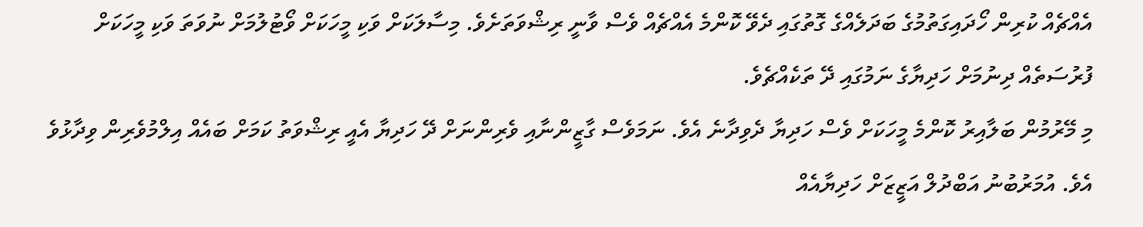އެއްޗެއް ކުރިން ހޯދައިގަތުމުގެ ބަދަލެއްގެ ގޮތުގައި ދެވޭ ކޮންމެ އެއްޗެއް ވެސް ވާނީ ރިޝްވަތަށެވެ. މިސާލަކަށް ވަކި މީހަކަށް ވޯޓުލުމަށް ނުވަތަ ވަކި މީހަކަށް ފުރުސަތެއް ދިނުމަށް ހަދިޔާގެ ނަމުގައި ދޭ ތަކެއްޗެވެ.
މި މޭރުމުން ބަލާއިރު ކޮންމެ މީހަކަށް ވެސް ހަދިޔާ ދެވިދާނެ އެވެ. ނަމަވެސް ގާޒީންނާއި ވެރިންނަށް ދޭ ހަދިޔާ އެއީ ރިޝްވަތު ކަމަށް ބައެއް އިލްމުވެރިން ވިދާޅުވެ އެވެ. އުމަރުބުނު އަބްދުލް އަޒީޒަށް ހަދިޔާއެއް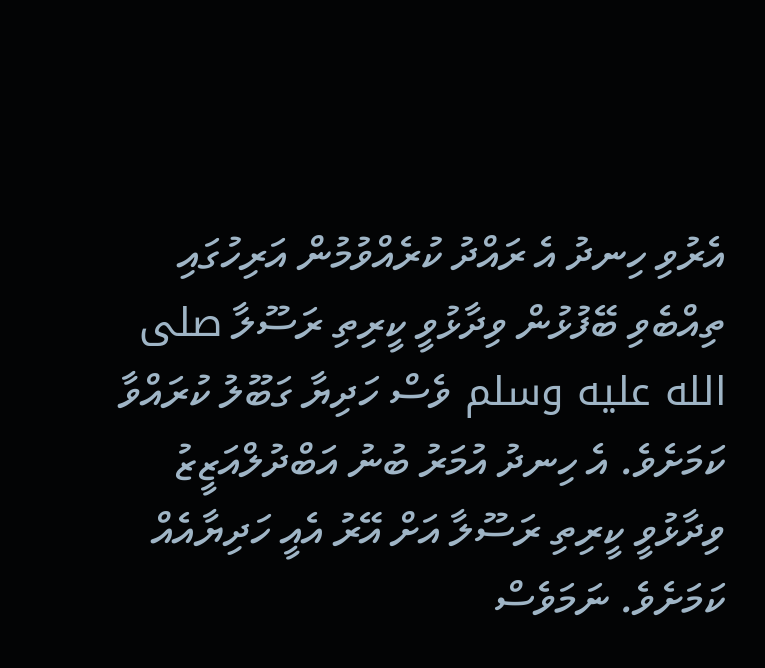އެރުވި ހިނދު އެ ރައްދު ކުރެއްވުމުން އަރިހުގައި ތިއްބެވި ބޭފުޅުން ވިދާޅުވީ ކީރިތި ރަސޫލާ صلى الله عليه وسلم ވެސް ހަދިޔާ ގަބޫލު ކުރައްވާ ކަމަށެވެ. އެ ހިނދު އުމަރު ބުނު އަބްދުލްއަޒީޒު ވިދާޅުވީ ކީރިތި ރަސޫލާ އަށް އޭރު އެއީ ހަދިޔާއެއް ކަމަށެވެ. ނަމަވެސް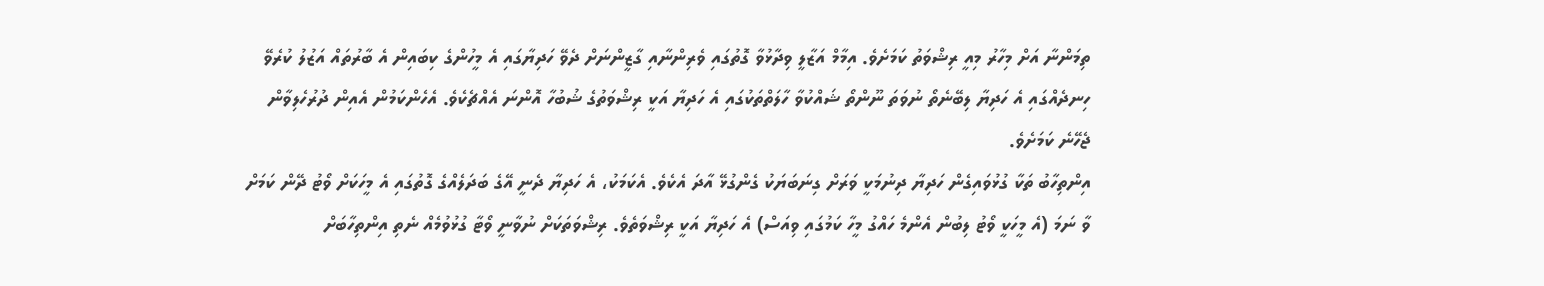ތިމަންނާ އަށް މިހާރު މިއީ ރިޝްވަތު ކަމަށެވެ. އިމާމް އަޒާލީ ވިދާޅުވާ ގޮތުގައި ވެރިންނާއި ގާޒީންނަށް ދެވޭ ހަދިޔާގައި އެ މީހުންގެ ކިބައިން އެ ބާރުތައް އަޒުލު ކުރެވޭ ހިނދެއްގައި އެ ހަދިޔާ ލިބޭނެތޯ ނުވަތަ ނޫންތޯ ޝައްކުވާ ހާލަތްތަކުގައި އެ ހަދިޔާ އަކީ ރިޝްވަތުގެ ޝުބުހާ އޮންނަ އެއްޗެކެވެ. އެހެންކަމުން އެއިން ދުރުހެލިވާން ޖެހޭނެ ކަމަށެވެ.
އިންތިހާބު ތަކާ ގުޅުވައިގެން ހަދިޔާ ދިނުމަކީ ވަރަށް ގިނަބަޔަކު ގެންގުޅޭ އާދަ އެކެވެ. އެކަމަކު، އެ ހަދިޔާ ދެނީ އޭގެ ބަދަލެއްގެ ގޮތުގައި އެ މީހަކަށް ވޯޓު ދޭން ކަމަށް ވާ ނަމަ (އެ މީހަކީ ވޯޓު ލިބުން އެންމެ ހައްގު މީހާ ކަމުގައި ވިއަސް) އެ ހަދިޔާ އަކީ ރިޝްވަތެވެ. ރިޝްވަތަކަށް ނުވާނީ ވޯޓާ ގުޅުވުމެއް ނެތި އިންތިހާބަށް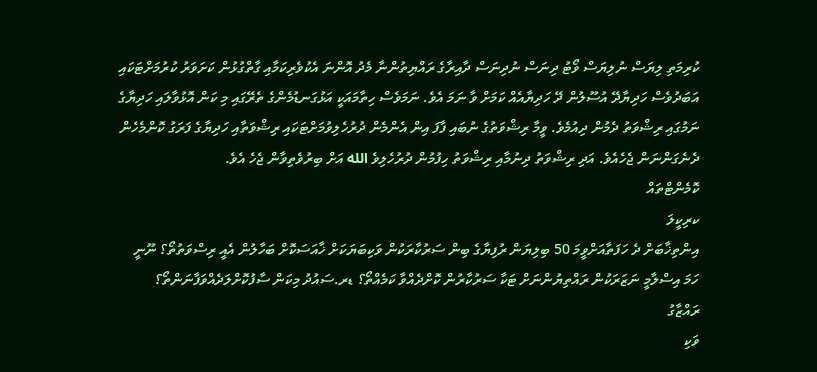ކުރިމަތި ލިޔަސް ނުލިޔަސް ވޯޓު ދިނަސް ނުދިނަސް ދާއިރާގެ ރައްޔިތުންނާ މެދު އޮންނަ އެކުވެރިކަމާއި ގާތްގުޅުން ކަށަވަރު ކުރުމަށްޓަކައި އަބަދުވެސް ހަދިޔާދޭ އުސޫލުން ދޭ ހަދިޔާއެއް ކަމަށް ވާ ނަމަ އެވެ. ނަމަވެސް ހިތާމައަކީ އަޅުގަނޑުމެންގެ ތެރޭގައި މި ކަން އޮޅުވާލައި ހަދިޔާގެ ނަމުގައި ރިޝްވަތު ދެމުން ދިއުމެވެ. ވީމާ ރިޝްވަތުގެ ނުބައި ފާފަ އިން އެންމެން ދުރުހެލިވުމަށްޓަކައި ރިޝްވަތާއި ހަދިޔާގެ ފަރަގު ކޮންމެހެން ދެނެގަންނަން ޖެހެއެވެ. އަދި ރިޝްވަތު ދިނުމާއި ރިޝްވަތު ހިފުމުން ދުރުހެލިވެ الله އަށް ބިރުވެތިވާން ޖެހެ އެވެ.
ކޮމެންޓްތައް
ކރިކީލަ
އިންތިޚާބަށް ދެ ހަފަތާއަށްވީމަ 50 ބިލިޔަން ރުފިޔާގެ ބިން ސަރުކާރަކުން ވަކިބަޔަކަށް ޚާއަސަކޮށް ބަހާލުން އެއީ ރިސްވަތުތޯ؟ ނޫނީ ހަމަ އިސްލާމީ ނަޒަރަކުން ރައްތިޔުންނަށް ޓަކާ ސަރުކާރުން ކޮށްދެއްވާ ކަމެއްތޯ؟ ޑރ.ސައުދު މިކަން ސާފުކޮށްލަދެއްވަފާނަންތޯ؟
ރައްޒާގު
ވަކި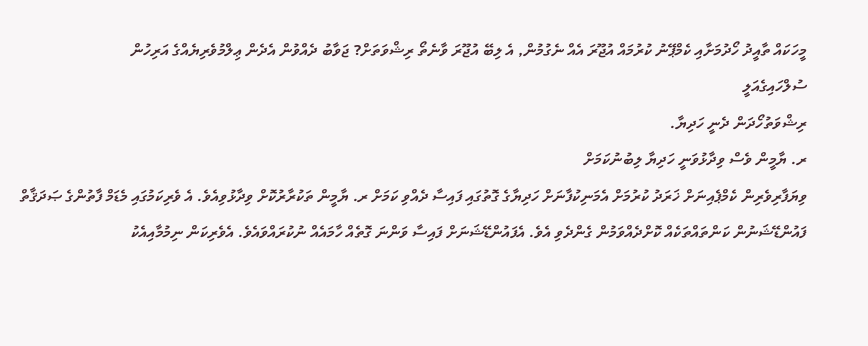މީހަކައް ތާއީދު ހޯދުމަށާއި ކެމްޕޭނު ކުރުމައް އުޖޫރަ އެއް ނެގުމުން, އެ ލިބޭ އުޖޫރަ ވާނެތޯ ރިޝްވަތަށް? ޖަވާބު ދެއްވުން އެދެން ޢިލްމުވެރިޔެއްގެ އަރިހުން
ސުލްހައިގެއަލީ
ރިޝްވަތުހޯދަން ދެނީ ހަދިޔާ.
ރ. ޔާމީން ވެސް ވިދާޅުވަނީ ހަދިޔާ ލިބުނުކަމަށް
ވިޔަފާރިވެރިން ކެމްޕެއިނަށް ޚަރަދު ކުރުމަށް އެމަނިކުފާނަށް ހަދިޔާގެ ގޮތުގައި ފައިސާ ދެއްވި ކަމަށް ރ. ޔާމީން ތަކުރާރުކޮށް ވިދާޅުވިއެވެ. އެ ވެރިކަމުގައި މެޑަމް ފާތުންގެ ޞަދަޤާތް ފައުންޑޭޝަނުން ކަންތައްތަކެއް ކޮށްދެއްވަމުން ގެންދެވި އެވެ. އެފައުންޑޭޝަނަށް ފައިސާ ވަންނަ ގޮތެއް ހާމައެއް ނުކުރައްވައެވެ. އެވެރިކަން ނިމުމާއިއެކު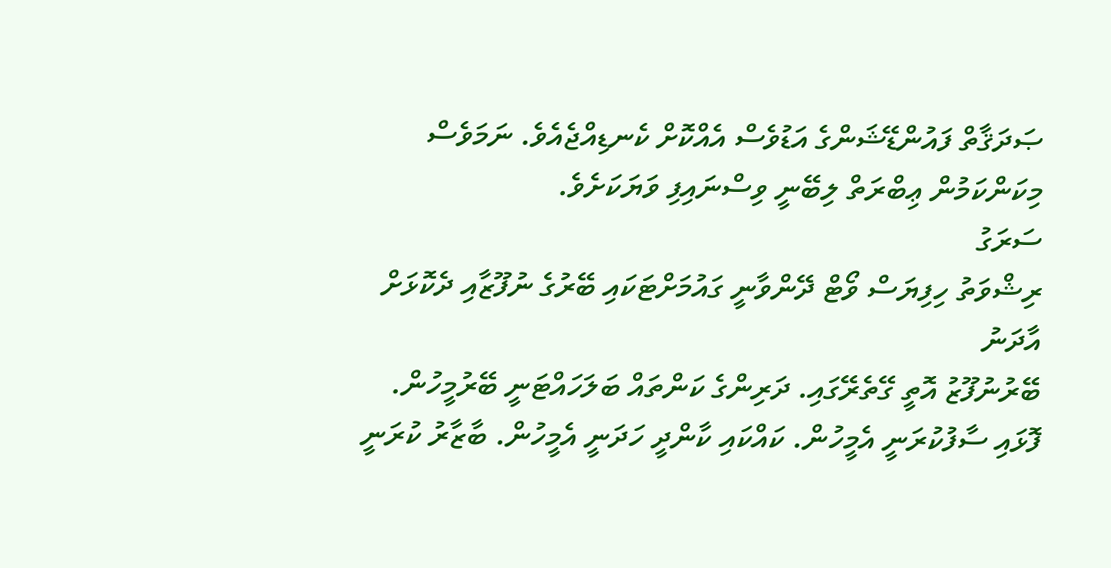ޞަދަޤާތް ފައުންޑޭޝަންގެ އަޑުވެސް އެއްކޮށް ކެނޑިއްޖެއެވެ. ނަމަވެސް މިކަންކަމުން ޢިބްރަތް ލިބޭނީ ވިސްނައިފި ވަޔަކަށެވެ.
ސަރަގު
ރިޝްވަތު ހިފިޔަސް ވޯޓް ދޭންވާނީ ގައުމަށްޓަކައި ބޭރުގެ ނުފޫޒާއި ދެކޮޅަށް
އާދަނު
ބޭރުނުފޫޒު އޮތީ ގޭތެރޭގައި. ދަރިންގެ ކަންތައް ބަލަހައްޓަނީ ބޭރުމީހުން. ފޮޅައި ސާފުކުރަނީ އެމީހުން. ކައްކައި ކާންދީ ހަދަނީ އެމީހުން. ބާޒާރު ކުރަނީ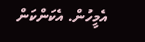އެމީހުން. އެކަންކަން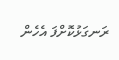ރަނގަޅުކޮށްފަ އެހެން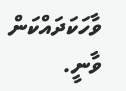ވާހަކަދައްކަން ވާނީ.